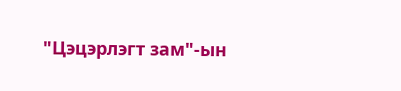"Цэцэрлэгт зам"-ын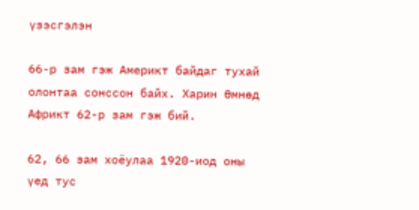үзэсгэлэн

66-р зам гэж Америкт байдаг тухай олонтаа сонссон байх. Харин Өмнөд Африкт 62-р зам гэж бий.

62, 66 зам хоёулаа 1920-иод оны үед тус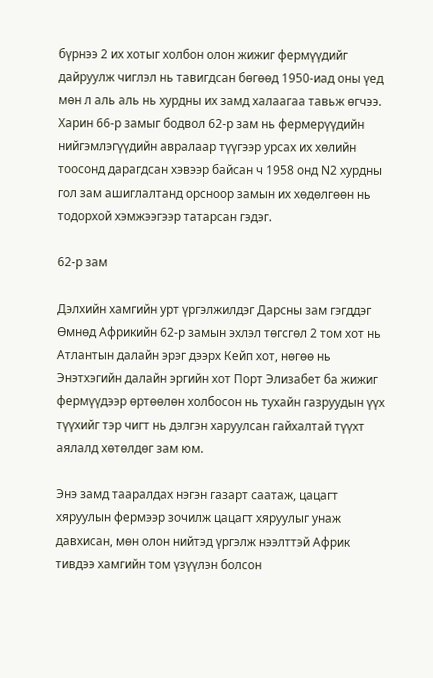бүрнээ 2 их хотыг холбон олон жижиг фермүүдийг дайруулж чиглэл нь тавигдсан бөгөөд 1950-иад оны үед мөн л аль аль нь хурдны их замд халаагаа тавьж өгчээ. Харин 66-р замыг бодвол 62-р зам нь фермерүүдийн нийгэмлэгүүдийн авралаар түүгээр урсах их хөлийн тоосонд дарагдсан хэвээр байсан ч 1958 онд N2 хурдны гол зам ашиглалтанд орсноор замын их хөдөлгөөн нь тодорхой хэмжээгээр татарсан гэдэг.

62-р зам

Дэлхийн хамгийн урт үргэлжилдэг Дарсны зам гэгддэг Өмнөд Африкийн 62-р замын эхлэл төгсгөл 2 том хот нь Атлантын далайн эрэг дээрх Кейп хот, нөгөө нь Энэтхэгийн далайн эргийн хот Порт Элизабет ба жижиг фермүүдээр өртөөлөн холбосон нь тухайн газруудын үүх түүхийг тэр чигт нь дэлгэн харуулсан гайхалтай түүхт аялалд хөтөлдөг зам юм.

Энэ замд тааралдах нэгэн газарт саатаж, цацагт хяруулын фермээр зочилж цацагт хяруулыг унаж давхисан, мөн олон нийтэд үргэлж нээлттэй Африк тивдээ хамгийн том үзүүлэн болсон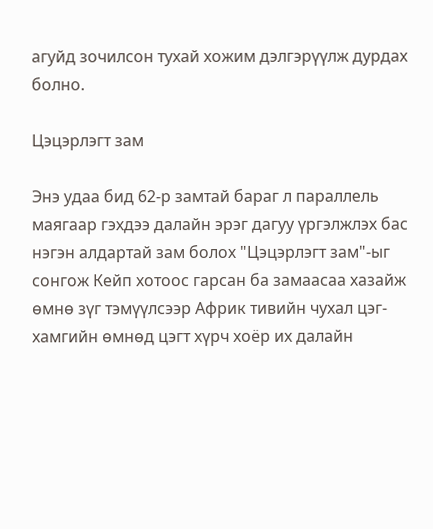агуйд зочилсон тухай хожим дэлгэрүүлж дурдах болно.

Цэцэрлэгт зам

Энэ удаа бид 62-р замтай бараг л параллель маягаар гэхдээ далайн эрэг дагуу үргэлжлэх бас нэгэн алдартай зам болох "Цэцэрлэгт зам"-ыг сонгож Кейп хотоос гарсан ба замаасаа хазайж өмнө зүг тэмүүлсээр Африк тивийн чухал цэг-хамгийн өмнөд цэгт хүрч хоёр их далайн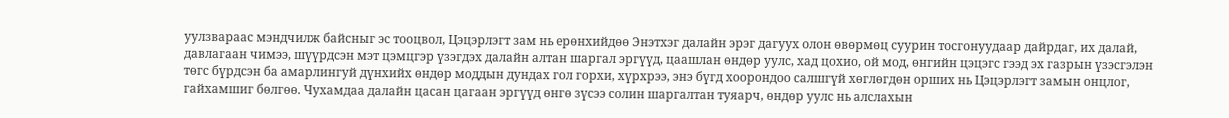уулзвараас мэндчилж байсныг эс тооцвол, Цэцэрлэгт зам нь ерөнхийдөө Энэтхэг далайн эрэг дагуух олон өвөрмөц суурин тосгонуудаар дайрдаг, их далай, давлагаан чимээ, шүүрдсэн мэт цэмцгэр үзэгдэх далайн алтан шаргал эргүүд, цаашлан өндөр уулс, хад цохио, ой мод, өнгийн цэцэгс гээд эх газрын үзэсгэлэн төгс бүрдсэн ба амарлингуй дүнхийх өндөр моддын дундах гол горхи, хүрхрээ, энэ бүгд хоорондоо салшгүй хөглөгдөн орших нь Цэцэрлэгт замын онцлог, гайхамшиг бөлгөө. Чухамдаа далайн цасан цагаан эргүүд өнгө зүсээ солин шаргалтан туяарч, өндөр уулс нь алслахын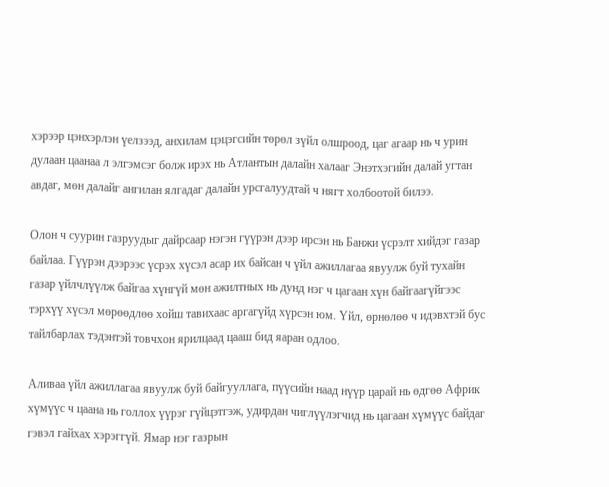хэрээр цэнхэрлэн үелзээд, анхилам цэцэгсийн төрөл зүйл олшроод, цаг агаар нь ч урин дулаан цаанаа л элгэмсэг болж ирэх нь Атлантын далайн халааг Энэтхэгийн далай угтан авдаг, мөн далайг ангилан ялгадаг далайн урсгалуудтай ч нягт холбоотой билээ.

Олон ч суурин газруудыг дайрсаар нэгэн гүүрэн дээр ирсэн нь Банжи үсрэлт хийдэг газар байлаа. Гүүрэн дээрээс үсрэх хүсэл асар их байсан ч үйл ажиллагаа явуулж буй тухайн газар үйлчлүүлж байгаа хүнгүй мөн ажилтных нь дунд нэг ч цагаан хүн байгаагүйгээс тэрхүү хүсэл мөрөөдлөө хойш тавихаас аргагүйд хүрсэн юм. Үйл, өрнөлөө ч идэвхтэй бус тайлбарлах тэдэнтэй товчхон ярилцаад цааш бид яаран одлоо.

Аливаа үйл ажиллагаа явуулж буй байгууллага, пүүсийн наад нүүр царай нь өдгөө Африк хүмүүс ч цаана нь голлох үүрэг гүйцэтгэж, удирдан чиглүүлэгчид нь цагаан хүмүүс байдаг гэвэл гайхах хэрэггүй. Ямар нэг газрын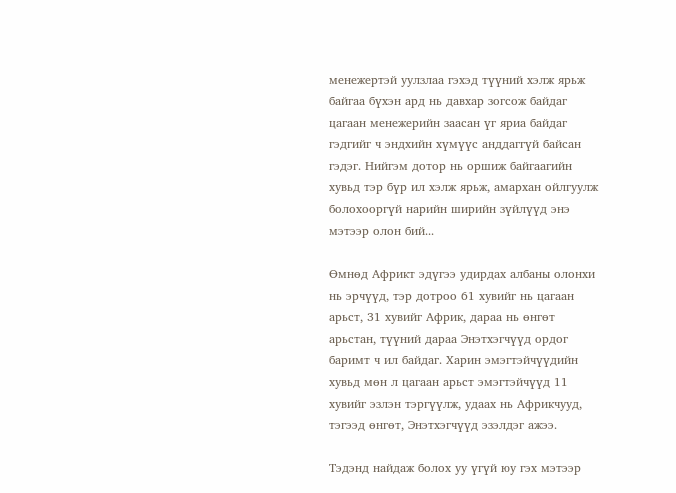менежертэй уулзлаа гэхэд түүний хэлж ярьж байгаа бүхэн ард нь давхар зогсож байдаг цагаан менежерийн заасан үг яриа байдаг гэдгийг ч эндхийн хүмүүс анддаггүй байсан гэдэг. Нийгэм дотор нь оршиж байгаагийн хувьд тэр бүр ил хэлж ярьж, амархан ойлгуулж болохооргүй нарийн ширийн зүйлүүд энэ мэтээр олон бий...

Өмнөд Африкт эдүгээ удирдах албаны олонхи нь эрчүүд, тэр дотроо 61 хувийг нь цагаан арьст, 31 хувийг Африк, дараа нь өнгөт арьстан, түүний дараа Энэтхэгчүүд ордог баримт ч ил байдаг. Харин эмэгтэйчүүдийн хувьд мөн л цагаан арьст эмэгтэйчүүд 11 хувийг эзлэн тэргүүлж, удаах нь Африкчууд, тэгээд өнгөт, Энэтхэгчүүд эзэлдэг ажээ.

Тэдэнд найдаж болох уу үгүй юу гэх мэтээр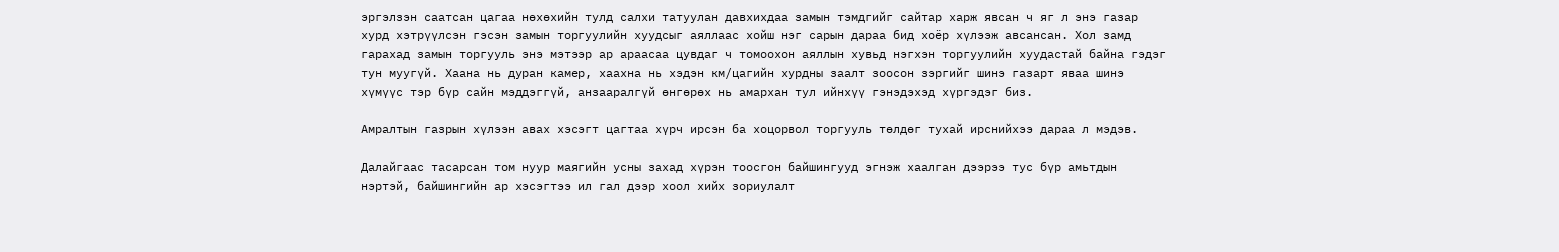эргэлзэн саатсан цагаа нөхөхийн тулд салхи татуулан давхихдаа замын тэмдгийг сайтар харж явсан ч яг л энэ газар хурд хэтрүүлсэн гэсэн замын торгуулийн хуудсыг аяллаас хойш нэг сарын дараа бид хоёр хүлээж авсансан. Хол замд гарахад замын торгууль энэ мэтээр ар араасаа цувдаг ч томоохон аяллын хувьд нэгхэн торгуулийн хуудастай байна гэдэг тун муугүй. Хаана нь дуран камер, хаахна нь хэдэн км/цагийн хурдны заалт зоосон зэргийг шинэ газарт яваа шинэ хүмүүс тэр бүр сайн мэддэггүй, анзааралгүй өнгөрөх нь амархан тул ийнхүү гэнэдэхэд хүргэдэг биз.

Амралтын газрын хүлээн авах хэсэгт цагтаа хүрч ирсэн ба хоцорвол торгууль төлдөг тухай ирснийхээ дараа л мэдэв.

Далайгаас тасарсан том нуур маягийн усны захад хүрэн тоосгон байшингууд эгнэж хаалган дээрээ тус бүр амьтдын нэртэй, байшингийн ар хэсэгтээ ил гал дээр хоол хийх зориулалт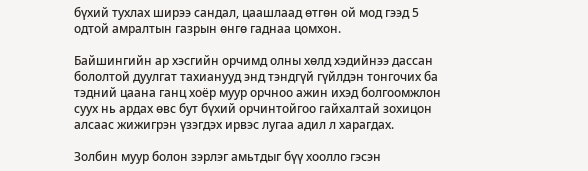бүхий тухлах ширээ сандал, цаашлаад өтгөн ой мод гээд 5 одтой амралтын газрын өнгө гаднаа цомхон.

Байшингийн ар хэсгийн орчимд олны хөлд хэдийнээ дассан бололтой дуулгат тахианууд энд тэндгүй гүйлдэн тонгочих ба тэдний цаана ганц хоёр муур орчноо ажин ихэд болгоомжлон суух нь ардах өвс бут бүхий орчинтойгоо гайхалтай зохицон алсаас жижигрэн үзэгдэх ирвэс лугаа адил л харагдах.

Золбин муур болон зэрлэг амьтдыг бүү хоолло гэсэн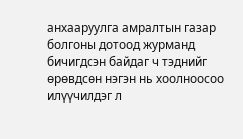анхааруулга амралтын газар болгоны дотоод журманд бичигдсэн байдаг ч тэднийг өрөвдсөн нэгэн нь хоолноосоо илүүчилдэг л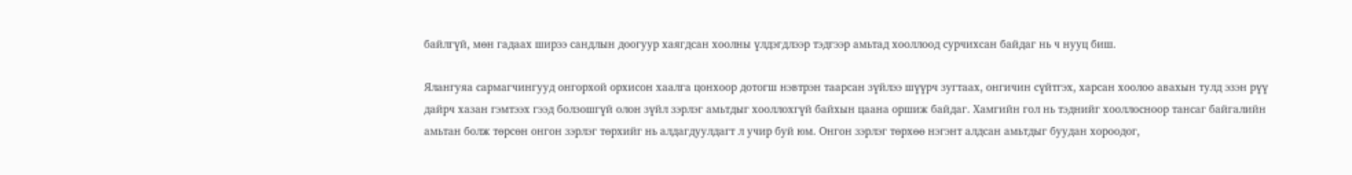байлгүй, мөн гадаах ширээ сандлын доогуур хаягдсан хоолны үлдэгдлээр тэдгээр амьтад хооллоод сурчихсан байдаг нь ч нууц биш.

Ялангуяа сармагчингууд онгорхой орхисон хаалга цонхоор дотогш нэвтрэн таарсан зүйлээ шүүрч зугтаах, онгичин сүйтгэх, харсан хоолоо авахын тулд эзэн рүү дайрч хазан гэмтээх гээд болзошгүй олон зүйл зэрлэг амьтдыг хооллохгүй байхын цаана оршиж байдаг. Хамгийн гол нь тэднийг хооллосноор тансаг байгалийн амьтан болж төрсөн онгон зэрлэг төрхийг нь алдагдуулдагт л учир буй юм. Онгон зэрлэг төрхөө нэгэнт алдсан амьтдыг буудан хороодог,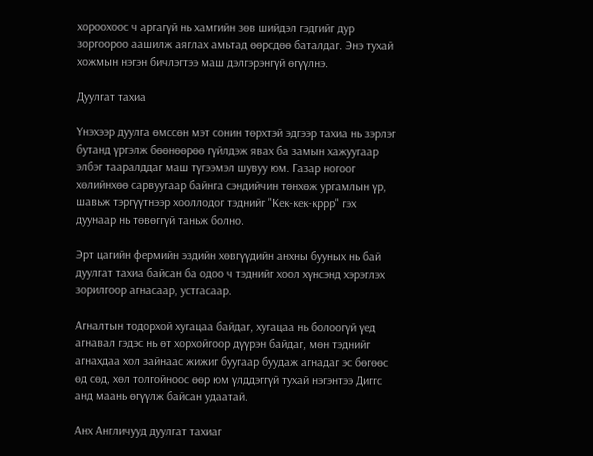хороохоос ч аргагүй нь хамгийн зөв шийдэл гэдгийг дур зоргоороо аашилж аяглах амьтад өөрсдөө баталдаг. Энэ тухай хожмын нэгэн бичлэгтээ маш дэлгэрэнгүй өгүүлнэ.

Дуулгат тахиа

Үнэхээр дуулга өмссөн мэт сонин төрхтэй эдгээр тахиа нь зэрлэг бутанд үргэлж бөөнөөрөө гүйлдэж явах ба замын хажуугаар элбэг тааралддаг маш түгээмэл шувуу юм. Газар ногоог хөлийнхөө сарвуугаар байнга сэндийчин төнхөж ургамлын үр, шавьж тэргүүтнээр хооллодог тэднийг "Кек-кек-кррр" гэх дуунаар нь төвөггүй таньж болно.

Эрт цагийн фермийн эздийн хөвгүүдийн анхны бууных нь бай дуулгат тахиа байсан ба одоо ч тэднийг хоол хүнсэнд хэрэглэх зорилгоор агнасаар, устгасаар.

Агналтын тодорхой хугацаа байдаг, хугацаа нь болоогүй үед агнавал гэдэс нь өт хорхойгоор дүүрэн байдаг, мөн тэднийг агнахдаа хол зайнаас жижиг буугаар буудаж агнадаг эс бөгөөс өд сөд, хөл толгойноос өөр юм үлддэггүй тухай нэгэнтээ Диггс анд маань өгүүлж байсан удаатай.

Анх Англичууд дуулгат тахиаг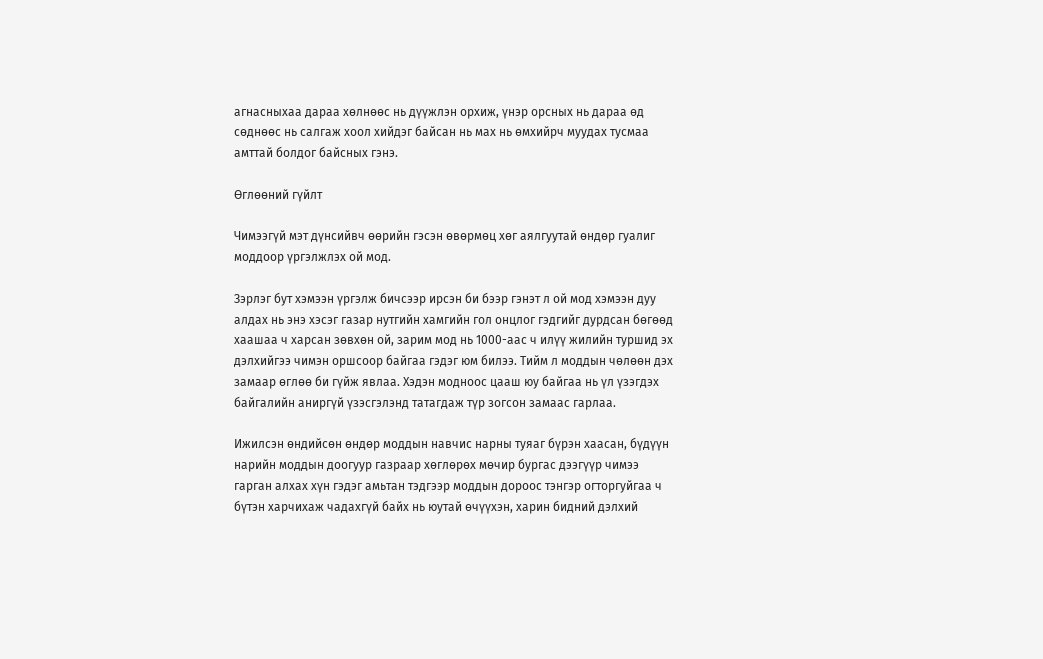агнасныхаа дараа хөлнөөс нь дүүжлэн орхиж, үнэр орсных нь дараа өд сөднөөс нь салгаж хоол хийдэг байсан нь мах нь өмхийрч муудах тусмаа амттай болдог байсных гэнэ.

Өглөөний гүйлт

Чимээгүй мэт дүнсийвч өөрийн гэсэн өвөрмөц хөг аялгуутай өндөр гуалиг моддоор үргэлжлэх ой мод.

Зэрлэг бут хэмээн үргэлж бичсээр ирсэн би бээр гэнэт л ой мод хэмээн дуу алдах нь энэ хэсэг газар нутгийн хамгийн гол онцлог гэдгийг дурдсан бөгөөд хаашаа ч харсан зөвхөн ой, зарим мод нь 1000-аас ч илүү жилийн туршид эх дэлхийгээ чимэн оршсоор байгаа гэдэг юм билээ. Тийм л моддын чөлөөн дэх замаар өглөө би гүйж явлаа. Хэдэн модноос цааш юу байгаа нь үл үзэгдэх байгалийн аниргүй үзэсгэлэнд татагдаж түр зогсон замаас гарлаа.

Ижилсэн өндийсөн өндөр моддын навчис нарны туяаг бүрэн хаасан, бүдүүн нарийн моддын доогуур газраар хөглөрөх мөчир бургас дээгүүр чимээ гарган алхах хүн гэдэг амьтан тэдгээр моддын дороос тэнгэр огторгуйгаа ч бүтэн харчихаж чадахгүй байх нь юутай өчүүхэн, харин бидний дэлхий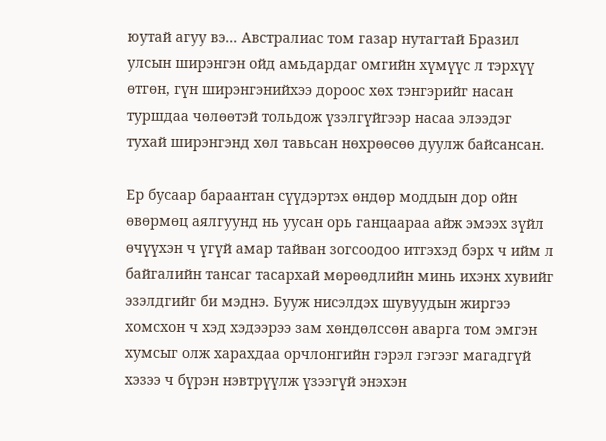юутай агуу вэ... Австралиас том газар нутагтай Бразил улсын ширэнгэн ойд амьдардаг омгийн хүмүүс л тэрхүү өтгөн, гүн ширэнгэнийхээ дороос хөх тэнгэрийг насан туршдаа чөлөөтэй тольдож үзэлгүйгээр насаа элээдэг тухай ширэнгэнд хөл тавьсан нөхрөөсөө дуулж байсансан.

Ер бусаар бараантан сүүдэртэх өндөр моддын дор ойн өвөрмөц аялгуунд нь уусан орь ганцаараа айж эмээх зүйл өчүүхэн ч үгүй амар тайван зогсоодоо итгэхэд бэрх ч ийм л байгалийн тансаг тасархай мөрөөдлийн минь ихэнх хувийг эзэлдгийг би мэднэ. Бууж нисэлдэх шувуудын жиргээ хомсхон ч хэд хэдээрээ зам хөндөлссөн аварга том эмгэн хумсыг олж харахдаа орчлонгийн гэрэл гэгээг магадгүй хэзээ ч бүрэн нэвтрүүлж үзээгүй энэхэн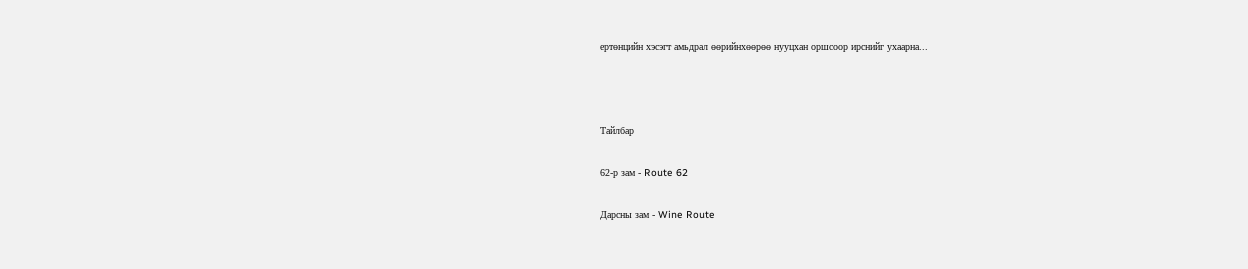ертөнцийн хэсэгт амьдрал өөрийнхөөрөө нууцхан оршсоор ирснийг ухаарна...



Тайлбар

62-р зам - Route 62

Дарсны зам - Wine Route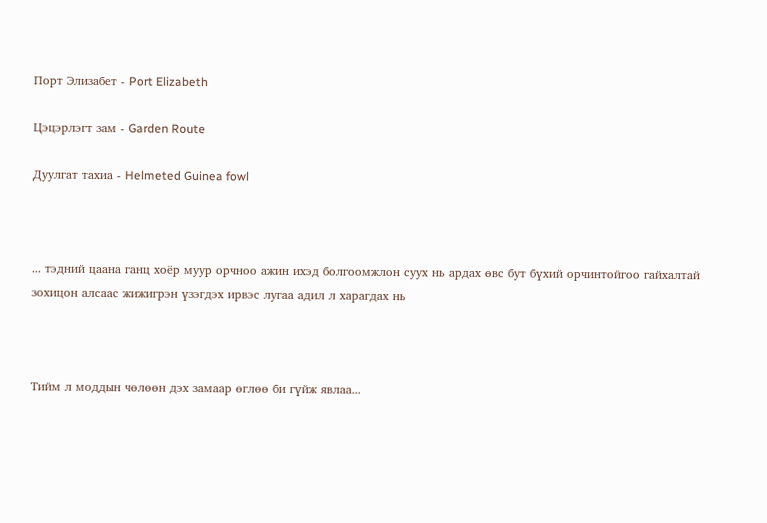Порт Элизабет - Port Elizabeth

Цэцэрлэгт зам - Garden Route

Дуулгат тахиа - Helmeted Guinea fowl



... тэдний цаана ганц хоёр муур орчноо ажин ихэд болгоомжлон суух нь ардах өвс бут бүхий орчинтойгоо гайхалтай зохицон алсаас жижигрэн үзэгдэх ирвэс лугаа адил л харагдах нь



Тийм л моддын чөлөөн дэх замаар өглөө би гүйж явлаа...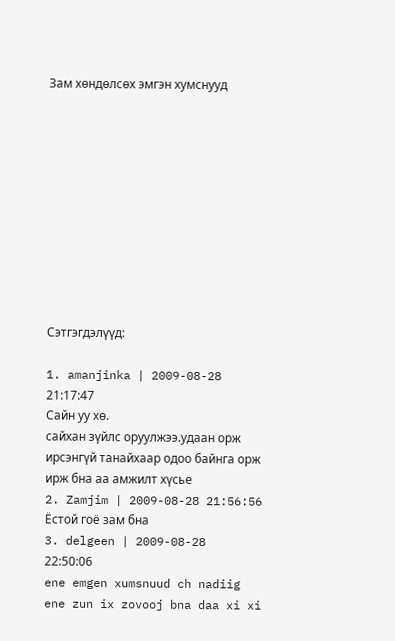Зам хөндөлсөх эмгэн хумснууд











Сэтгэгдэлүүд:

1. amanjinka | 2009-08-28 21:17:47
Сайн уу хө.
сайхан зүйлс оруулжээ.удаан орж ирсэнгүй танайхаар одоо байнга орж ирж бна аа амжилт хүсье
2. Zamjim | 2009-08-28 21:56:56
Ёстой гоё зам бна
3. delgeen | 2009-08-28 22:50:06
ene emgen xumsnuud ch nadiig ene zun ix zovooj bna daa xi xi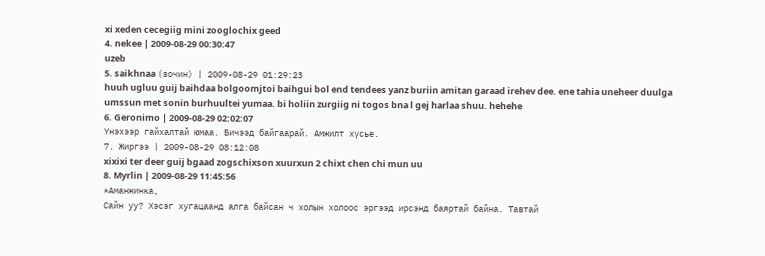xi xeden cecegiig mini zooglochix geed
4. nekee | 2009-08-29 00:30:47
uzeb
5. saikhnaa (зочин) | 2009-08-29 01:29:23
huuh ugluu guij baihdaa bolgoomjtoi baihgui bol end tendees yanz buriin amitan garaad irehev dee. ene tahia uneheer duulga umssun met sonin burhuultei yumaa. bi holiin zurgiig ni togos bna l gej harlaa shuu. hehehe
6. Geronimo | 2009-08-29 02:02:07
Үнэхээр гайхалтай юмаа. Бичээд байгаарай. Амжилт хүсье.
7. Жиргээ | 2009-08-29 08:12:08
xixixi ter deer guij bgaad zogschixson xuurxun 2 chixt chen chi mun uu
8. Myrlin | 2009-08-29 11:45:56
*Аманжинка,
Сайн уу? Хэсэг хугацаанд алга байсан ч холын холоос эргээд ирсэнд баяртай байна. Тавтай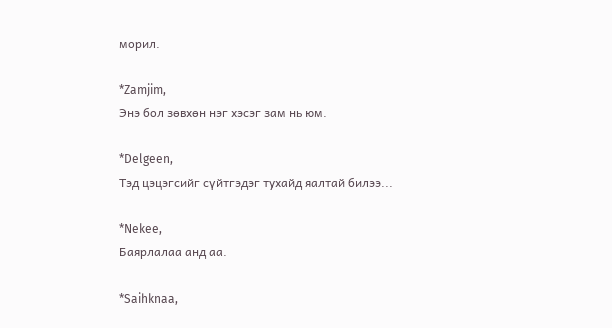морил.

*Zamjim,
Энэ бол зөвхөн нэг хэсэг зам нь юм.

*Delgeen,
Тэд цэцэгсийг сүйтгэдэг тухайд яалтай билээ...

*Nekee,
Баярлалаа анд аа.

*Saihknaa,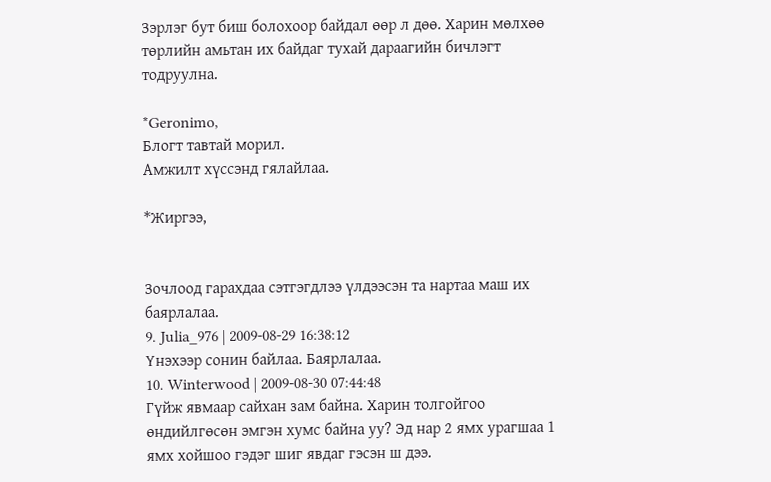Зэрлэг бут биш болохоор байдал өөр л дөө. Харин мөлхөө төрлийн амьтан их байдаг тухай дараагийн бичлэгт тодруулна.

*Geronimo,
Блогт тавтай морил.
Амжилт хүссэнд гялайлаа.

*Жиргээ,


Зочлоод гарахдаа сэтгэгдлээ үлдээсэн та нартаа маш их баярлалаа.
9. Julia_976 | 2009-08-29 16:38:12
Үнэхээр сонин байлаа. Баярлалаа.
10. Winterwood | 2009-08-30 07:44:48
Гүйж явмаар сайхан зам байна. Харин толгойгоо өндийлгөсөн эмгэн хумс байна уу? Эд нар 2 ямх урагшаа 1 ямх хойшоо гэдэг шиг явдаг гэсэн ш дээ.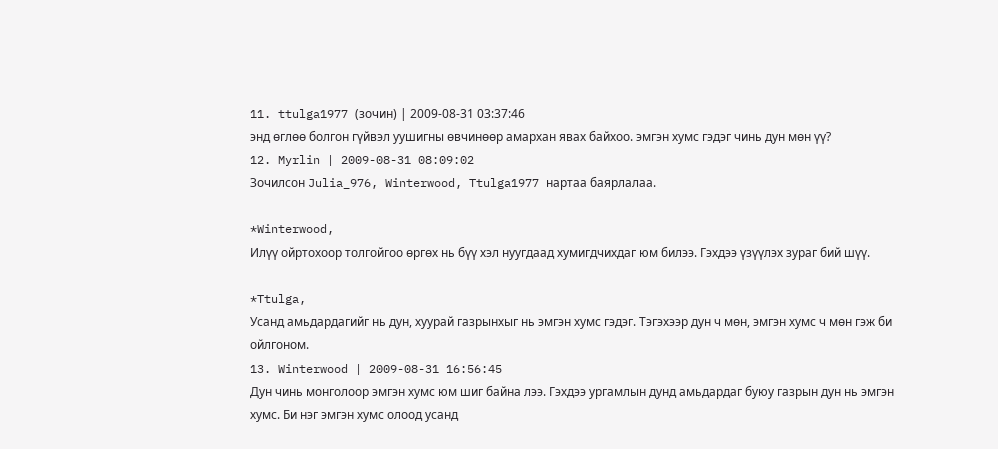11. ttulga1977 (зочин) | 2009-08-31 03:37:46
энд өглөө болгон гүйвэл уушигны өвчинөөр амархан явах байхоо. эмгэн хумс гэдэг чинь дун мөн үү?
12. Myrlin | 2009-08-31 08:09:02
Зочилсон Julia_976, Winterwood, Ttulga1977 нартаа баярлалаа.

*Winterwood,
Илүү ойртохоор толгойгоо өргөх нь бүү хэл нуугдаад хумигдчихдаг юм билээ. Гэхдээ үзүүлэх зураг бий шүү.

*Ttulga,
Усанд амьдардагийг нь дун, хуурай газрынхыг нь эмгэн хумс гэдэг. Тэгэхээр дун ч мөн, эмгэн хумс ч мөн гэж би ойлгоном.
13. Winterwood | 2009-08-31 16:56:45
Дун чинь монголоор эмгэн хумс юм шиг байна лээ. Гэхдээ ургамлын дунд амьдардаг буюу газрын дун нь эмгэн хумс. Би нэг эмгэн хумс олоод усанд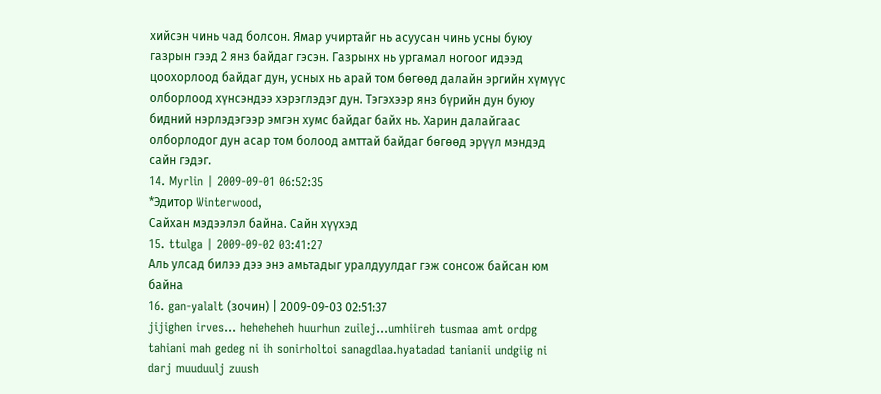хийсэн чинь чад болсон. Ямар учиртайг нь асуусан чинь усны буюу газрын гээд 2 янз байдаг гэсэн. Газрынх нь ургамал ногоог идээд цоохорлоод байдаг дун, усных нь арай том бөгөөд далайн эргийн хүмүүс олборлоод хүнсэндээ хэрэглэдэг дун. Тэгэхээр янз бүрийн дун буюу бидний нэрлэдэгээр эмгэн хумс байдаг байх нь. Харин далайгаас олборлодог дун асар том болоод амттай байдаг бөгөөд эрүүл мэндэд сайн гэдэг.
14. Myrlin | 2009-09-01 06:52:35
*Эдитор Winterwood,
Сайхан мэдээлэл байна. Сайн хүүхэд
15. ttulga | 2009-09-02 03:41:27
Аль улсад билээ дээ энэ амьтадыг уралдуулдаг гэж сонсож байсан юм байна
16. gan-yalalt (зочин) | 2009-09-03 02:51:37
jijighen irves... heheheheh huurhun zuilej...umhiireh tusmaa amt ordpg tahiani mah gedeg ni ih sonirholtoi sanagdlaa.hyatadad tanianii undgiig ni darj muuduulj zuush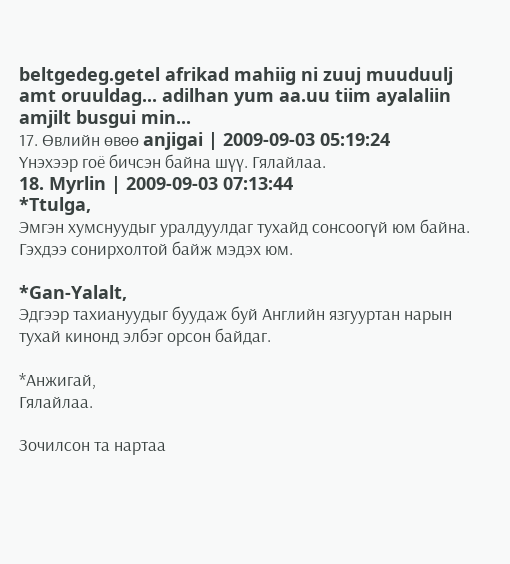beltgedeg.getel afrikad mahiig ni zuuj muuduulj amt oruuldag... adilhan yum aa.uu tiim ayalaliin amjilt busgui min...
17. Өвлийн өвөө anjigai | 2009-09-03 05:19:24
Үнэхээр гоё бичсэн байна шүү. Гялайлаа.
18. Myrlin | 2009-09-03 07:13:44
*Ttulga,
Эмгэн хумснуудыг уралдуулдаг тухайд сонсоогүй юм байна. Гэхдээ сонирхолтой байж мэдэх юм.

*Gan-Yalalt,
Эдгээр тахиануудыг буудаж буй Английн язгууртан нарын тухай кинонд элбэг орсон байдаг.

*Анжигай,
Гялайлаа.

Зочилсон та нартаа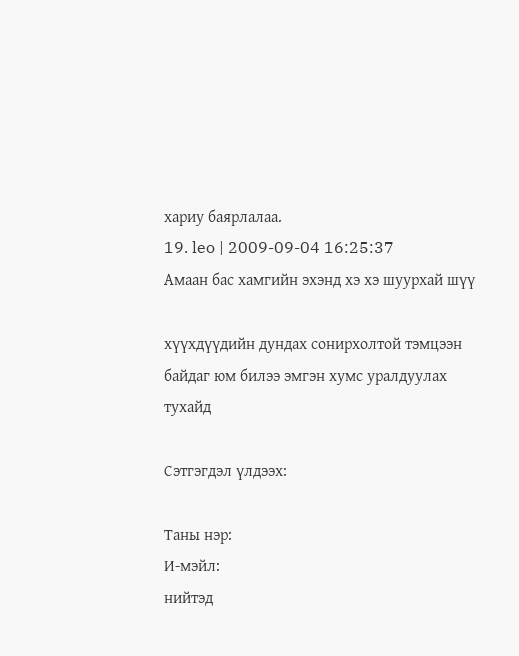хариу баярлалаа.
19. leo | 2009-09-04 16:25:37
Амаан бас хамгийн эхэнд хэ хэ шуурхай шүү

хүүхдүүдийн дундах сонирхолтой тэмцээн байдаг юм билээ эмгэн хумс уралдуулах тухайд

Сэтгэгдэл үлдээх:

Таны нэр:
И-мэйл:
нийтэд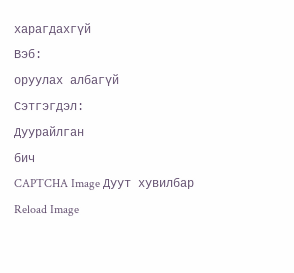харагдахгүй
Вэб:
оруулах албагүй
Сэтгэгдэл:
Дуурайлган
бич
CAPTCHA Image Дуут хувилбар
Reload Image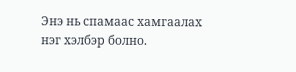Энэ нь спамаас хамгаалах нэг хэлбэр болно.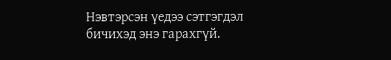Нэвтэрсэн үедээ сэтгэгдэл бичихэд энэ гарахгүй.